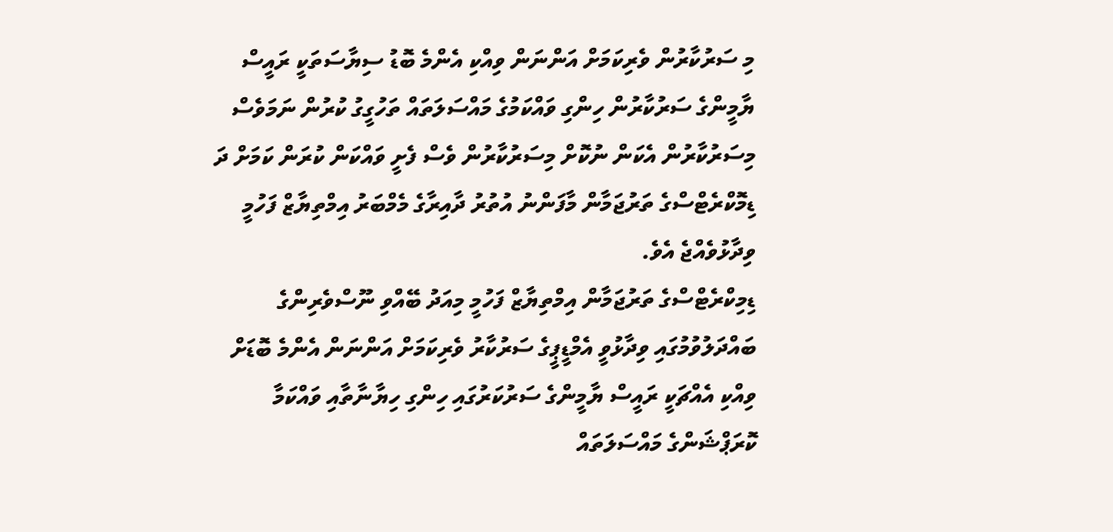މި ސަރުކާރުން ވެރިކަމަށް އަންނަން ވިއްކި އެންމެ ބޮޑު ސިޔާސަތަކީ ރައީސް ޔާމީންގެ ސަރުކާރުން ހިންގި ވައްކަމުގެ މައްސަލަތައް ތަހުގީގު ކުރުން ނަމަވެސް މިސަރުކާރުން އެކަން ނުކޮށް މިސަރުކާރުން ވެސް ފެށީ ވައްކަން ކުރަން ކަމަށް ދަ ޑިމޮކްރެޓްސްގެ ތަރުޖަމާން މާފަންނު އުތުރު ދާއިރާގެ މެމްބަރު އިމްތިޔާޒް ފަހުމީ ވިދާޅުވެއްޖެ އެވެ.
ޑިމިކްރެޓްސްގެ ތަރުޖަމާން އިމްތިޔާޒް ފަހުމީ މިއަދު ބޭއްވި ނޫސްވެރިންގެ ބައްދަލުވުމުގައި ވިދާޅުވީ އެމްޑީޕީގެ ސަރުކާރު ވެރިކަމަށް އަންނަން އެންމެ ބޮޑަށް ވިއްކި އެއްޗަކީ ރައީސް ޔާމީންގެ ސަރުކަރުގައި ހިންގި ހިޔާނާތާއި ވައްކަމާ ކޮރަޕްޝަންގެ މައްސަލަތައް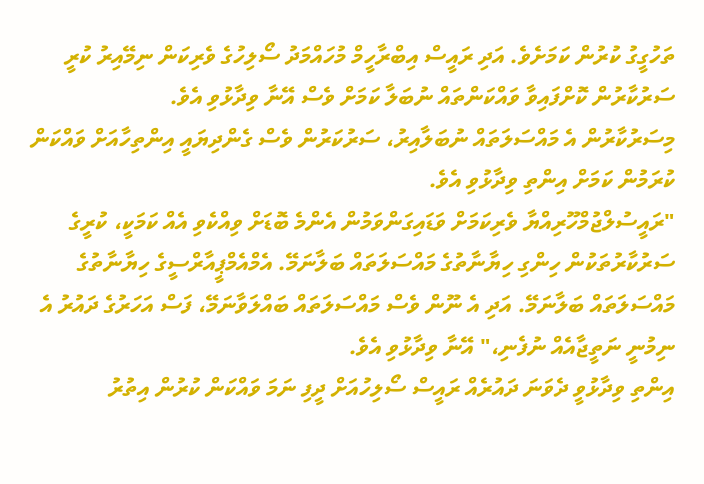ތަހުގީގު ކުރުން ކަމަށެވެ. އަދި ރައީސް އިބްރާހީމް މުހައްމަދު ސޯލިހުގެ ވެރިކަން ނިމޭއިރު ކުރީ ސަރުކާރުން ކޮށްފައިވާ ވައްކަންތައް ނުބަލާ ކަމަށް ވެސް އޭނާ ވިދާޅުވި އެވެ.
މިސަރުކާރުން އެ މައްސަލަތައް ނުބަލާއިރު، ސަރުކަރުން ވެސް ގެންދިޔައީ އިންތިހާއަށް ވައްކަން ކުރަމުން ކަމަށް އިންތި ވިދާޅުވި އެވެ.
"ރައީސުލްޖުމްހޫރިއްޔާ ވެރިކަމަށް ވަޑައިގަންވަމުން އެންމެ ބޮޑަށް ވިއްކެވި އެއް ކަމަކީ، ކުރީގެ ސަރުކާރުތަކުން ހިންގި ހިޔާނާތުގެ މައްސަލަތައް ބަލާނަމޭ. އެމްއެމްޕީއާރްސީގެ ހިޔާނާތުގެ މައްސަލަތައް ބަލާނަމޭ. އަދި އެ ނޫން ވެސް މައްސަލަތައް ބައްލަވާނަމޭ، ފަސް އަހަރުގެ ދައުރު އެ ނިމުނީ ނަތީޖާއެއް ނުފެނި،" އޭނާ ވިދާޅުވި އެވެ.
އިންތި ވިދާޅުވީ ދެވަނަ ދައުރެއް ރައީސް ސޯލިހުއަށް ދީފި ނަމަ ވައްކަން ކުރުން އިތުރު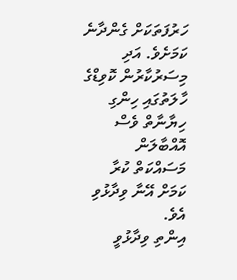ހަރުފަތަކަށް ގެންދާނެ ކަމަށެވެ. އަދި މިސަރުކާރުން ކޮވިޑްގެ ހާލަތުގައި ހިންގި ހިޔާނާތް ވެސް އޮއްބާލަން މަސައްކަތް ކުރާ ކަމަށް އޭނާ ވިދާޅުވި އެވެ.
އިންތި ވިދާޅުވީ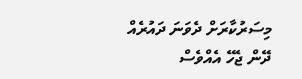މިސަރުކާރަށް ދެވަނަ ދައުރެއް ދޭން ޖެހޭ އެއްވެސް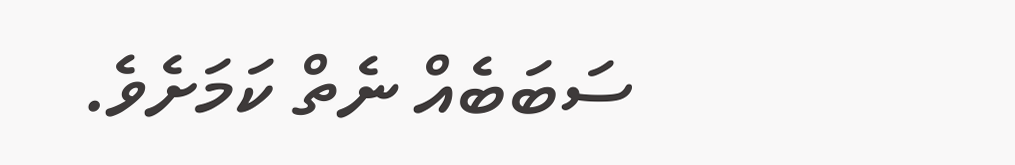ސަބަބެއް ނެތް ކަމަށެވެ.